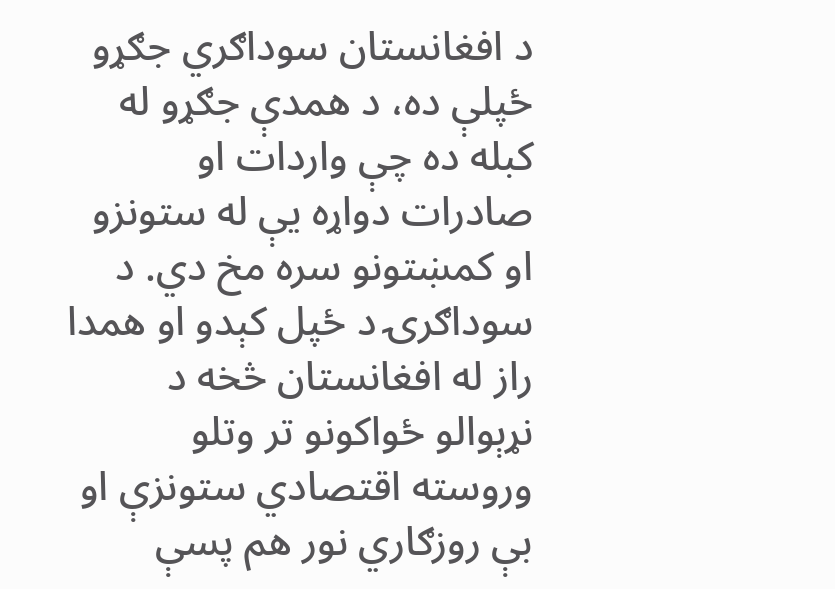د افغانستان سوداګري جګړو ځپلې ده، د همدې جګړو له کبله ده چې واردات او صادرات دواړه يې له ستونزو او کمښتونو سره مخ دي. د سوداګرۍ د ځپل کېدو او همدا راز له افغانستان څخه د نړېوالو ځواکونو تر وتلو وروسته اقتصادي ستونزې او بې روزګاري نور هم پسې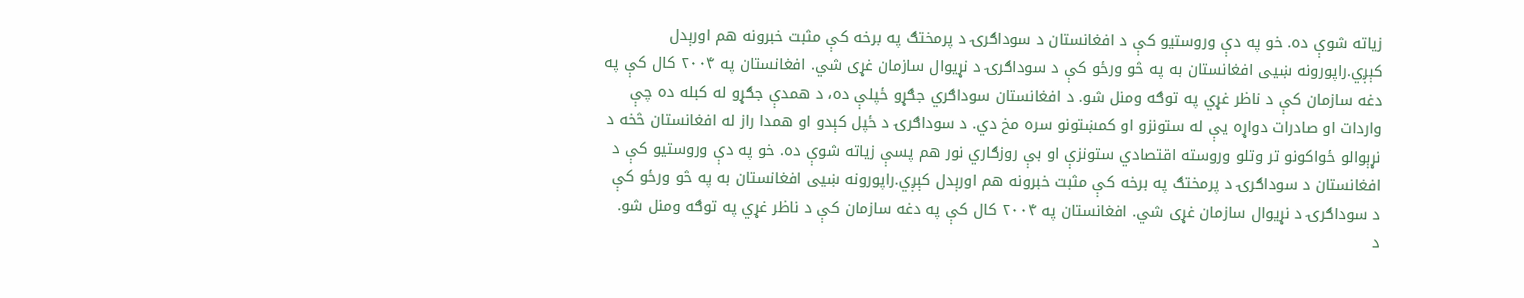زیاته شوې ده. خو په دې وروستیو کې د افغانستان د سوداګرۍ د پرمختګ په برخه کې مثبت خبرونه هم اورېدل کېږي.راپورونه ښيی افغانستان به په څو ورځو کې د سوداګرۍ د نړیوال سازمان غړی شي. افغانستان په ۲۰۰۴ کال کې په دغه سازمان کې د ناظر غړي په توګه ومنل شو. د افغانستان سوداګري جګړو ځپلې ده، د همدې جګړو له کبله ده چې واردات او صادرات دواړه يې له ستونزو او کمښتونو سره مخ دي. د سوداګرۍ د ځپل کېدو او همدا راز له افغانستان څخه د نړېوالو ځواکونو تر وتلو وروسته اقتصادي ستونزې او بې روزګاري نور هم پسې زیاته شوې ده. خو په دې وروستیو کې د افغانستان د سوداګرۍ د پرمختګ په برخه کې مثبت خبرونه هم اورېدل کېږي.راپورونه ښيی افغانستان به په څو ورځو کې د سوداګرۍ د نړیوال سازمان غړی شي. افغانستان په ۲۰۰۴ کال کې په دغه سازمان کې د ناظر غړي په توګه ومنل شو.
د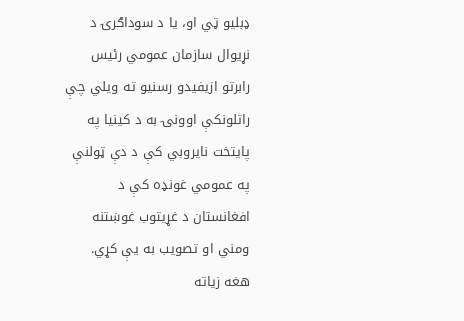ډبليو ټي او، يا د سوداګرۍ د نړيوال سازمان عمومي رئيس رابرتو ازيفيدو رسنیو ته ویلي چې راتلونکې اوونۍ به د کينيا په پايتخت نايروبي کې د دې ټولنې په عمومي غونډه کې د افغانستان د غړيتوب غوښتنه ومني او تصويب به يې کړي. هغه زياته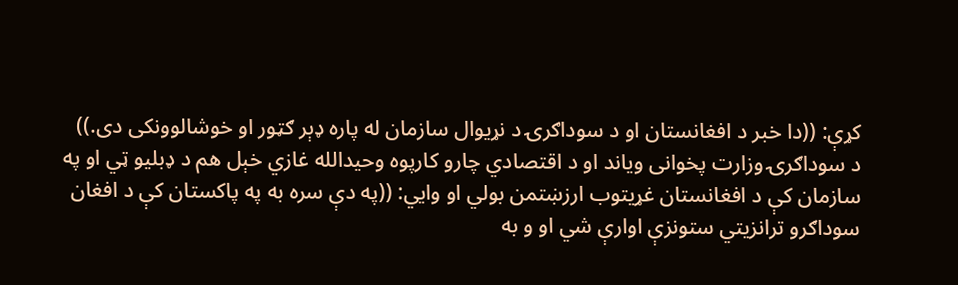کړې: ((دا خبر د افغانستان او د سوداګرۍ د نړيوال سازمان له پاره ډېر ګټور او خوشالوونکی دی.))
د سوداګرۍ وزارت پخوانی وياند او د اقتصادي چارو کارپوه وحيدالله غازي خېل هم د ډبليو ټي او په سازمان کې د افغانستان غړيتوب ارزښتمن بولي او وايي: ((په دې سره به په پاکستان کې د افغان سوداګرو ترانزيتي ستونزې اوارې شي او و به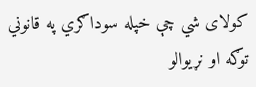کولای شي چې خپله سوداګري په قانوني توګه او نړيوالو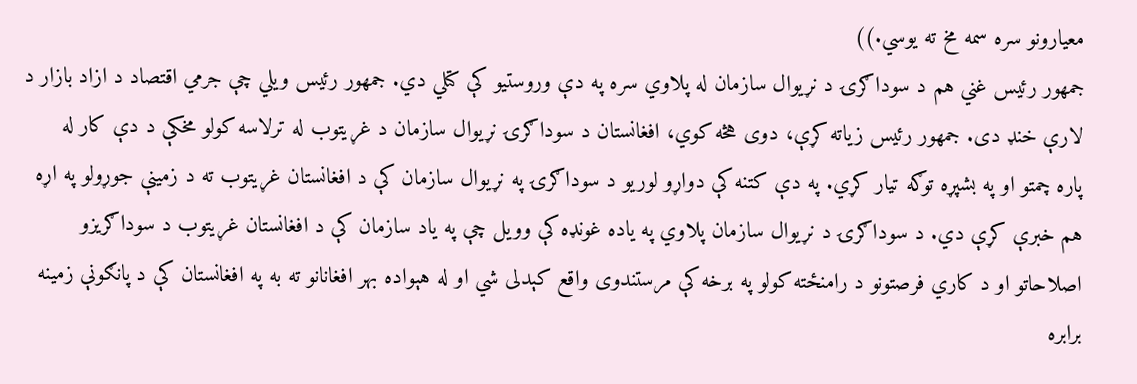معيارونو سره سمه مخ ته يوسي.))
جمهور رئيس غني هم د سوداګرۍ د نړيوال سازمان له پلاوي سره په دې وروستیو کې کتلي دي. جمهور رئيس ویلي چې جرمي اقتصاد د ازاد بازار د لارې خنډ دی. جمهور رئیس زیاته کړې، دوی هڅه کوي، افغانستان د سوداګرۍ نړيوال سازمان د غړيتوب له ترلاسه کولو مخکې د دې کار له پاره چمتو او په بشپړه توګه تيار کړي. په دې کتنه کې دواړو لوريو د سوداګرۍ په نړيوال سازمان کې د افغانستان غړيتوب ته د زمينې جوړولو په اړه هم خبرې کړې دي. د سوداګرۍ د نړيوال سازمان پلاوي په ياده غونډه کې وويل چې په ياد سازمان کې د افغانستان غړيتوب د سوداګريزو اصلاحاتو او د کاري فرصتونو د رامنځته کولو په برخه کې مرستندوى واقع کېدلى شي او له هېواده بهر افغانانو ته به په افغانستان کې د پانګونې زمينه برابره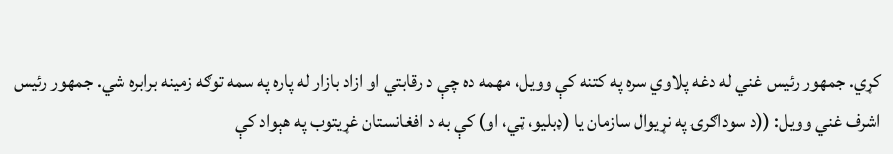کړي. جمهور رئيس غني له دغه پلاوي سره په کتنه کې وويل، مهمه ده چې د رقابتي او ازاد بازار له پاره په سمه توګه زمينه برابره شي. جمهور رئيس اشرف غني وویل: ((د سوداګرۍ په نړيوال سازمان يا (ډبلیو، ټي، او) کې به د افغانستان غړیتوب په هېواد کې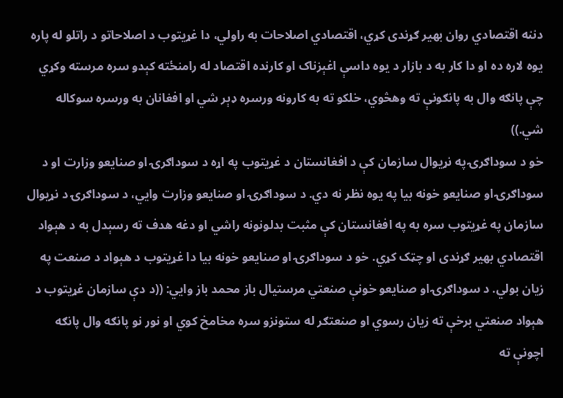دننه اقتصادي روان بهير ګړندی کړي، اقتصادي اصلاحات به راولي، دا غړيتوب د اصلاحاتو د راتلو له پاره يوه لاره ده او دا کار به د بازار د یوه داسې اغېزناک او کارنده اقتصاد له رامنځته کېدو سره مرسته وکړي چې پانګه وال به پانګونې ته وهڅوي، خلکو ته به کارونه ورسره ډېر شي او افغانان به ورسره سوکاله شي.))
خو د سوداګرۍ په نړيوال سازمان کې د افغانستان د غړيتوب په اړه د سوداګرۍ او صنايعو وزارت او د سوداګرۍ او صنايعو خونه بیا په يوه نظر نه دي. د سوداګرۍ او صنایعو وزارت وایي، د سوداګرۍ د نړیوال سازمان په غړیتوب سره به په افغانستان کې مثبت بدلونونه راشي او دغه هدف ته رسېدل به د هېواد اقتصادي بهیر ګړندی او چټک کړي. خو د سوداګرۍ او صنایعو خونه بیا دا غړیتوب د هېواد د صنعت په زیان بولي. د سوداګرۍ او صنایعو خونې صنعتي مرستیال باز محمد باز وايي: ((د دې سازمان غړیتوب د هېواد صنعتي برخې ته زیان رسوي او صنعتګر له ستونزو سره مخامخ کوي او نور نو پانګه وال پانګه اچونې ته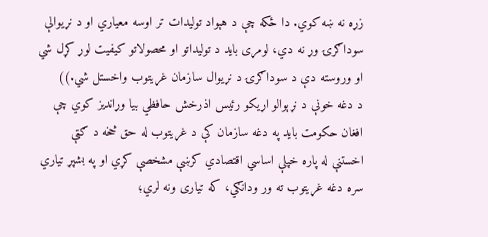زړه نه ښه کوي. دا ځکه چې د هېواد توليدات تر اوسه معياري او د نړیوالې سوداګرۍ وړ نه دي، لومړی بايد د تولیداتو او محصولاتو کيفيت لوړ کړل شي او وروسته دې د سوداګرۍ د نړيوال سازمان غړيتوب واخستل شي.))
د دغه خونې د نړېوالو اړیکو رئیس اذرخش حافظي بیا وړاندیز کوي چې افغان حکومت باید په دغه سازمان کې د غړیتوب له حق څخه د ګټې اخستنې له پاره خپلې اساسي اقتصادي کرښې مشخصې کړي او په بشپړ تیاري سره دغه غړیتوب ته ور ودانګي، که تياری ونه لري؛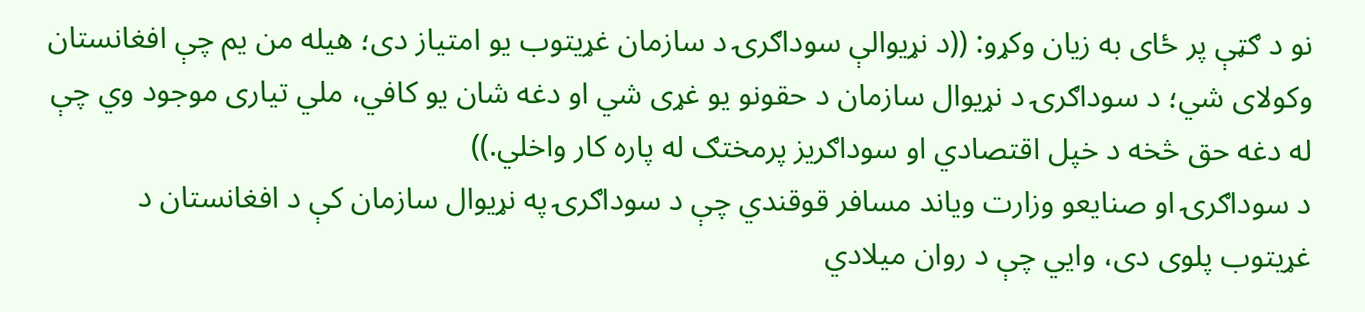نو د ګټې پر ځای به زيان وکړو: ((د نړيوالې سوداګرۍ د سازمان غړیتوب یو امتیاز دی؛ هیله من یم چې افغانستان وکولای شي؛ د سوداګرۍ د نړيوال سازمان د حقونو يو غړی شي او دغه شان یو کافي، ملي تیاری موجود وي چې له دغه حق څخه د خپل اقتصادي او سوداګریز پرمختګ له پاره کار واخلي.))
د سوداګرۍ او صنایعو وزارت ویاند مسافر قوقندي چې د سوداګرۍ په نړیوال سازمان کې د افغانستان د غړیتوب پلوی دی، وايي چې د روان میلادي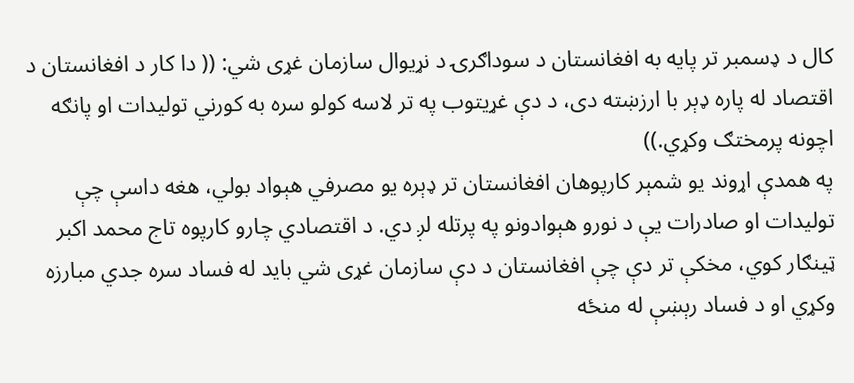کال د ډسمبر تر پایه به افغانستان د سوداګرۍ د نړیوال سازمان غړی شي: (( دا کار د افغانستان د اقتصاد له پاره ډېر با ارزښته دی، د دې غړیتوب په تر لاسه کولو سره به کورني تولیدات او پانګه اچونه پرمختګ وکړي.))
په همدې اړوند یو شمېر کارپوهان افغانستان تر ډېره یو مصرفي هېواد بولي، هغه داسې چې تولیدات او صادرات یې د نورو هېوادونو په پرتله لږ دي. د اقتصادي چارو کارپوه تاج محمد اکبر ټینګار کوي، مخکې تر دې چې افغانستان د دې سازمان غړی شي بايد له فساد سره جدي مبارزه وکړي او د فساد رېښې له منځه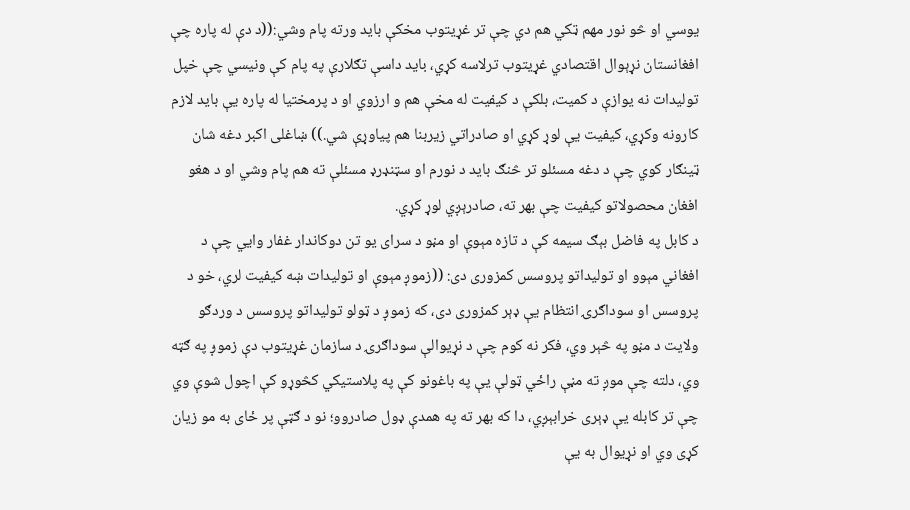يوسي او څو نور مهم ټکي هم دي چې تر غړيتوب مخکې باید ورته پام وشي:((د دې له پاره چې افغانستان نړېوال اقتصادي غړیتوب ترلاسه کړي، بايد داسې تګلارې په پام کې ونيسي چې خپل توليدات نه يوازې د کميت، بلکې د کيفيت له مخې هم و ارزوي او د پرمختيا له پاره يې بايد لازم کارونه وکړي، کيفيت يې لوړ کړي او صادراتي زیربنا هم پياوړې شي.)) ښاغلی اکبر دغه شان ټینګار کوي چې د دغه مسئلو تر څنګ باید د نورم او سټنډرډ مسئلې ته هم پام وشي او د هغو افغان محصولاتو کیفیت چې بهر ته، صادرېږي لوړ کړي.
د کابل په فاضل بېګ سيمه کې د تازه مېوې او مڼو د سرای يو تن دوکاندار غفار وايي چې د افغاني مېوو او توليداتو پروسس کمزوری دی: ((زموږ مېوې او توليدات ښه کيفيت لري، خو د پروسس او سوداګرۍ انتظام يې ډېر کمزوری دی، که زموږ د ټولو تولیداتو پروسس د وردګو ولايت د مڼو په څېر وي، فکر نه کوم چې د نړيوالې سوداګرۍ د سازمان غړيتوب دې زموږ په ګټه وي، دلته چې موږ ته مڼې راځي ټولې يې په باغونو کې په پلاستيکي کڅوړو کې اچول شوې وي چې تر کابله يې ډېری خرابېږي، دا که بهر ته په همدې ډول صادروو؛ نو د ګټې پر ځای به مو زيان کړی وي او نړيوال به يې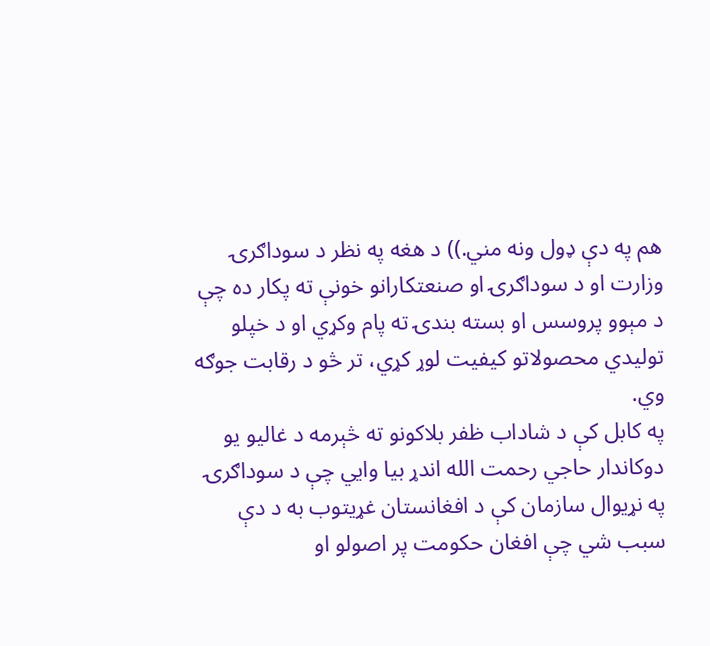هم په دې ډول ونه مني.)) د هغه په نظر د سوداګرۍ وزارت او د سوداګرۍ او صنعتکارانو خونې ته پکار ده چې د مېوو پروسس او بسته بندۍ ته پام وکړي او د خپلو تولیدي محصولاتو کیفیت لوړ کړي، تر څو د رقابت جوګه وي.
په کابل کې د شاداب ظفر بلاکونو ته څېرمه د غاليو یو دوکاندار حاجي رحمت الله اندړ بیا وايي چې د سوداګرۍ په نړیوال سازمان کې د افغانستان غړیتوب به د دې سبب شي چې افغان حکومت پر اصولو او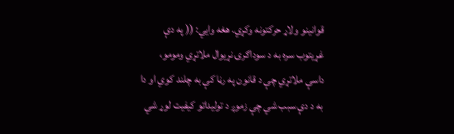قوانینو ولاړ حرکتونه وکړي. هغه وايي: (( په دې غړیتوب سره به د سوداګرۍ نړیوال ملاتړي ومومو، داسې ملاتړي چې د قانون په رڼا کې به چلند کوي او دا به د دې سبب شي چې زموږ د تولیداتو کیفیت لوړ شي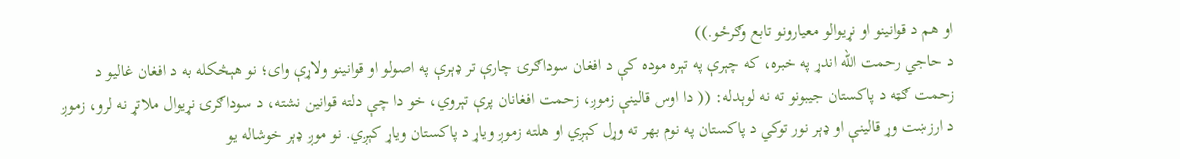او هم د قوانینو او نړیوالو معیارونو تابع وګرځو.))
د حاجي رحمت الله اندړ په خبره، که چېرې په تېره موده کې د افغان سوداګرۍ چارې تر ډېرې په اصولو او قوانینو ولاړې وای؛ نو هېڅکله به د افغان غالیو د زحمت ګټه د پاکستان جیبونو ته نه لوېدله: (( دا اوس قالينې زموږ، زحمت افغانان پرې تېروي، خو دا چې دلته قوانين نشته، د سوداګرۍ نړيوال ملاتړ نه لرو، زموږ د ارزښت وړ قالينې او ډېر نور توکي د پاکستان په نوم بهر ته وړل کېږي او هلته زموږ وياړ د پاکستان وياړ کېږي. نو موږ ډېر خوشاله يو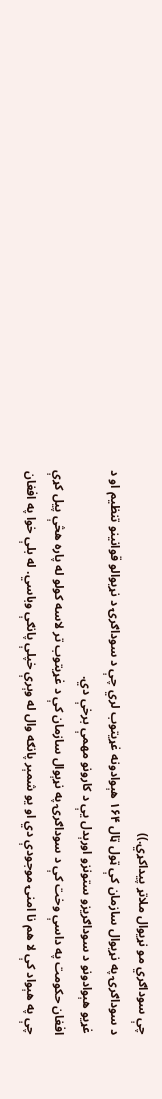چې سوداګري مو نړيوال ملاتړ پيداکړي.))
د سوداګرۍ په نړیوال سازمان کې ټول ټال ۱۶۴ هېوادونه غړیتوب لري چې د سوداګرۍ د نړیوالو قوانینو تنظیم او د غړیو هېوادونو د سوداګریزو ستونزو اورېدل یې د کارونو مهمې برخې دي.
افغان حکومت په داسې وخت کې د سوداګرۍ په نړېوال سازمان کې د غړیتوب تر لاسه کولو له پاره هڅې پيل کړې چې په هېواد کې لا هم نا امنۍ موجودې دي او یو شمېر پانګه وال له وېرې خپلې پانګې وباسي. له بلې خوا په افغان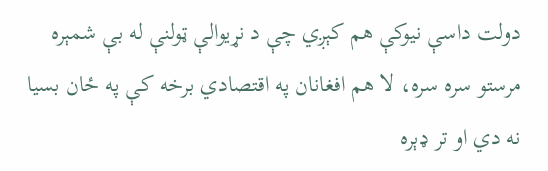دولت داسې نيوکې هم کېږي چې د نړيوالې ټولنې له بې شمېره مرستو سره سره، لا هم افغانان په اقتصادي برخه کې په ځان بسيا نه دي او تر ډېره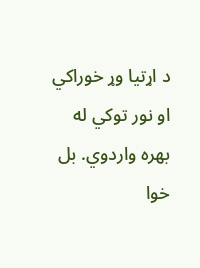د اړتيا وړ خوراکي او نور توکي له بهره واردوي. بل خوا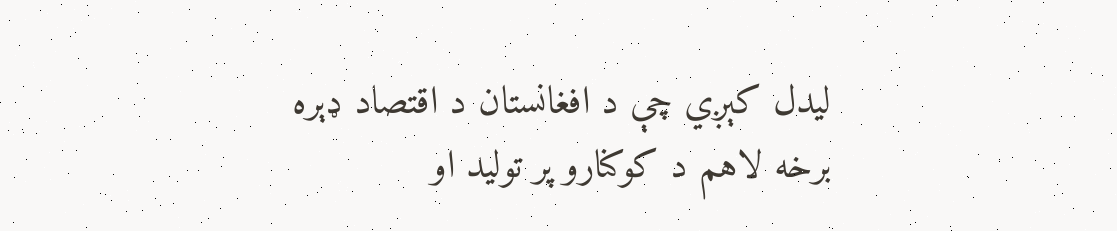لیدل کېږي چې د افغانستان د اقتصاد ډېره برخه لاهم د کوکنارو پر تولید او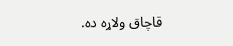قاچاق ولاړه ده.